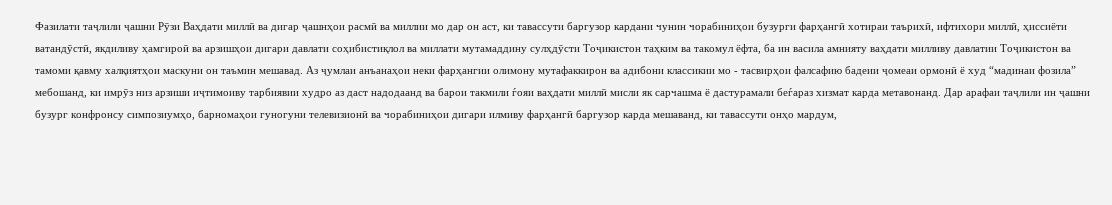Фазилати таҷлили ҷашни Рӯзи Ваҳдати миллӣ ва дигар ҷашнҳои расмӣ ва миллии мо дар он аст, ки тавассути баргузор кардани чунин чорабиниҳои бузурги фарҳангӣ хотираи таърихӣ, ифтихори миллӣ, ҳиссиёти ватандӯстӣ, якдиливу ҳамгироӣ ва арзишҳои дигари давлати соҳибистиқлол ва миллати мутамаддину сулҳдӯсти Тоҷикистон таҳким ва такомул ёфта, ба ин васила амнияту ваҳдати милливу давлатии Тоҷикистон ва тамоми қавму халқиятҳои маскуни он таъмин мешавад. Аз ҷумлаи анъанаҳои неки фарҳангии олимону мутафаккирон ва адибони классикии мо - тасвирҳои фалсафию бадеии ҷомеаи ормонӣ ё худ “мадинаи фозила” мебошанд, ки имрӯз низ арзиши иҷтимоиву тарбиявии худро аз даст надодаанд ва барои такмили ѓояи ваҳдати миллӣ мисли як сарчашма ё дастурамали беѓараз хизмат карда метавонанд. Дар арафаи таҷлили ин ҷашни бузург конфронсу симпозиумҳо, барномаҳои гуногуни телевизионӣ ва чорабиниҳои дигари илмиву фарҳангӣ баргузор карда мешаванд, ки тавассути онҳо мардум,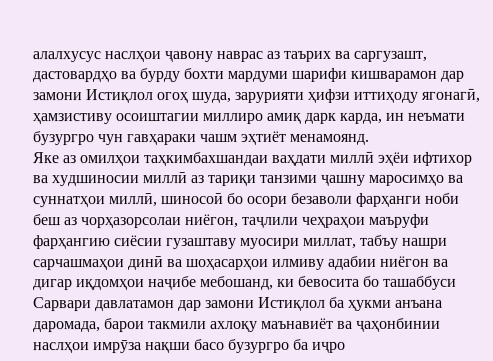алалхусус наслҳои ҷавону наврас аз таърих ва саргузашт, дастовардҳо ва бурду бохти мардуми шарифи кишварамон дар замони Истиқлол огоҳ шуда, зарурияти ҳифзи иттиҳоду ягонагӣ, ҳамзистиву осоиштагии миллиро амиқ дарк карда, ин неъмати бузургро чун гавҳараки чашм эҳтиёт менамоянд.
Яке аз омилҳои таҳкимбахшандаи ваҳдати миллӣ эҳёи ифтихор ва худшиносии миллӣ аз тариқи танзими ҷашну маросимҳо ва суннатҳои миллӣ, шиносоӣ бо осори безаволи фарҳанги ноби беш аз чорҳазорсолаи ниёгон, таҷлили чеҳраҳои маъруфи фарҳангию сиёсии гузаштаву муосири миллат, табъу нашри сарчашмаҳои динӣ ва шоҳасарҳои илмиву адабии ниёгон ва дигар иқдомҳои наҷибе мебошанд, ки бевосита бо ташаббуси Сарвари давлатамон дар замони Истиқлол ба ҳукми анъана даромада, барои такмили ахлоқу маънавиёт ва ҷаҳонбинии наслҳои имрӯза нақши басо бузургро ба иҷро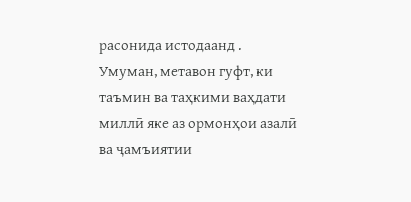расонида истодаанд .
Умуман, метавон гуфт, ки таъмин ва таҳкими ваҳдати миллӣ яке аз ормонҳои азалӣ ва ҷамъиятии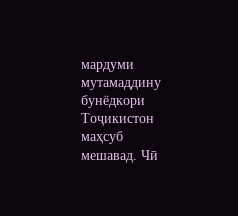мардуми мутамаддину бунёдкори Тоҷикистон маҳсуб мешавад. Чӣ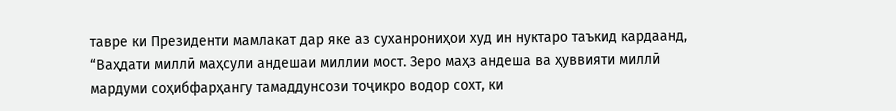тавре ки Президенти мамлакат дар яке аз суханрониҳои худ ин нуктаро таъкид кардаанд, “Ваҳдати миллӣ маҳсули андешаи миллии мост. Зеро маҳз андеша ва ҳуввияти миллӣ мардуми соҳибфарҳангу тамаддунсози тоҷикро водор сохт, ки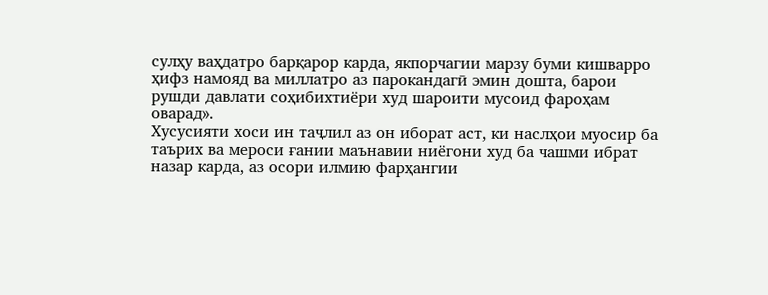сулҳу ваҳдатро барқарор карда, якпорчагии марзу буми кишварро ҳифз намояд ва миллатро аз парокандагӣ эмин дошта, барои рушди давлати соҳибихтиёри худ шароити мусоид фароҳам оварад».
Хусусияти хоси ин таҷлил аз он иборат аст, ки наслҳои муосир ба таърих ва мероси ғании маънавии ниёгони худ ба чашми ибрат назар карда, аз осори илмию фарҳангии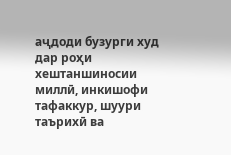аҷдоди бузурги худ дар роҳи хештаншиносии миллӣ, инкишофи тафаккур, шуури таърихӣ ва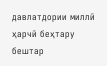давлатдории миллӣ ҳарчӣ беҳтару бештар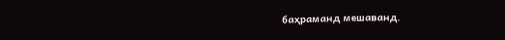баҳраманд мешаванд.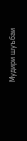Мудири шуъбаи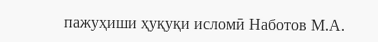пажуҳиши ҳуқуқи исломӣ Наботов М.А.